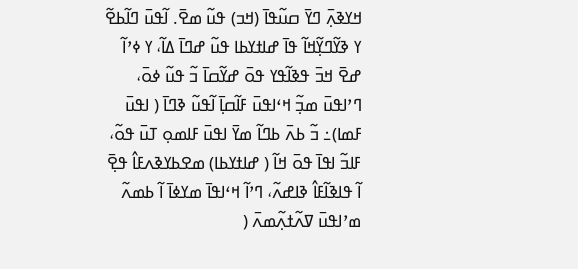ߞߌߢߍ߲߫ ߣߌ߫ ߛߎ߬ߟߊ߫ (ߞߏ) ߟߎ߬ ߘߐ߫. ߊ߬ߟߎ߫ ߣߊ߬ߕߐ߬ ߌ ߢߌ߬ߣߌ߲߬ߞߊ߬ ߟߊ߫ ߝߊߙߌߕߊ ߟߎ߬ ߝߣߊ߫ ߡߊ߬، ߌ ߦߴߊ߬ ߝߐ߫ ߞߏ߫ ߟߢߊ߬ߟߌ ߟߋ߫ ߝߌ߬ߛߊ߫ ߏ߬ ߟߎ߬ ߦߋ߫، ߣߴߊߟߎ߫ ߘߏ߲߬ ߞߵߊߟߎ߫ ߓߊ߬ߛߊ߲߫ ߊ߬ߟߎ߬ ߢߣߊ߫ ( ߊߟߎ߫ ߓߘߊ)߸ ߏ߬ ߕߍ߫ ߕߣߊ߬ ߘߌ߫ ߊߟߎ߫ ߓߊߘߋ߲ ߠߎ߫ ߟߋ߬، ߓߊߏ߬ ߊߟߊ߫ ߟߋ߫ ߞߊ߬ ( ߝߊߙߌߕߊ) ߘߐߕߌߢߍߓߊ߮ ߟߐ߲߫ ߊ߬ ߟߊߢߊ߬ߓߊ߮ ߢߊߝߍ߬، ߣߴߊ߬ ߞߵߊߟߊ߫ ߘߌߦߊ߫ ߊ߬ ߕߘߍ߬ ߘߴߊߟߎ߫ ߜߍ߬ߙߍ߲߬ߘߍ߫ (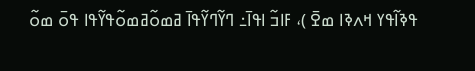ߟߢߊ߬ߟߌ ߞߍߢߊ ߘߐ߫ )، ߓߊߏ߬ ߊߟߊ߫߸ ߣߌ߬ߣߌ߬ߟߊ߫ ߥߘߋ߬ߥߘߋ߬ߟߌ߬ߟߊ ߟߋ߫ ߘߋ߬